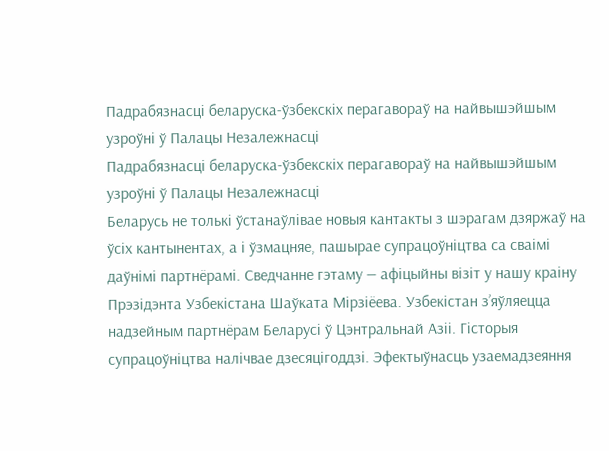Падрабязнасці беларуска-ўзбекскіх перагавораў на найвышэйшым узроўні ў Палацы Незалежнасці
Падрабязнасці беларуска-ўзбекскіх перагавораў на найвышэйшым узроўні ў Палацы Незалежнасці
Беларусь не толькі ўстанаўлівае новыя кантакты з шэрагам дзяржаў на ўсіх кантынентах, а і ўзмацняе, пашырае супрацоўніцтва са сваімі даўнімі партнёрамі. Сведчанне гэтаму — афіцыйны візіт у нашу краіну Прэзідэнта Узбекістана Шаўката Мірзіёева. Узбекістан з’яўляецца надзейным партнёрам Беларусі ў Цэнтральнай Азіі. Гісторыя супрацоўніцтва налічвае дзесяцігоддзі. Эфектыўнасць узаемадзеяння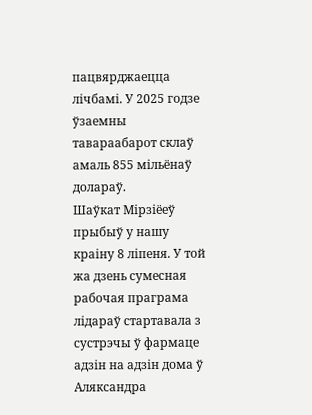пацвярджаецца лічбамі. У 2025 годзе ўзаемны тавараабарот склаў амаль 855 мільёнаў долараў.
Шаўкат Мірзіёеў прыбыў у нашу краіну 8 ліпеня. У той жа дзень сумесная рабочая праграма лідараў стартавала з сустрэчы ў фармаце адзін на адзін дома ў Аляксандра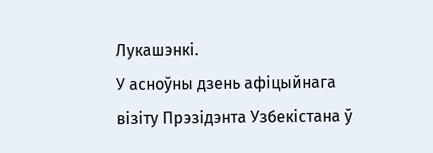Лукашэнкі.
У асноўны дзень афіцыйнага візіту Прэзідэнта Узбекістана ў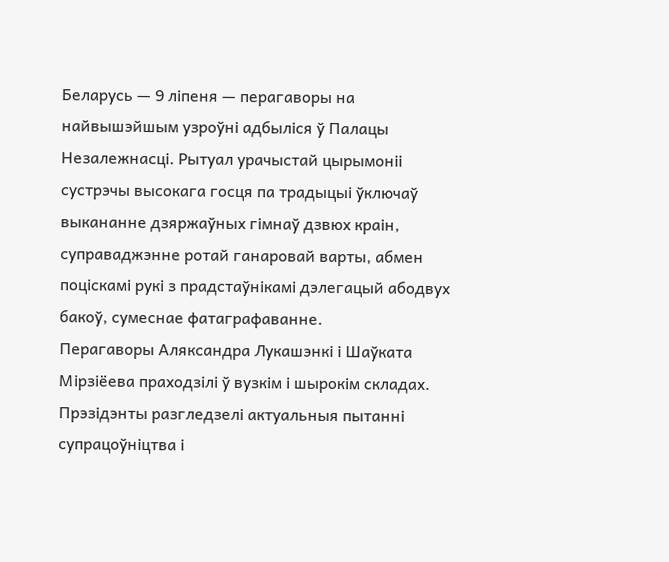Беларусь — 9 ліпеня — перагаворы на найвышэйшым узроўні адбыліся ў Палацы Незалежнасці. Рытуал урачыстай цырымоніі сустрэчы высокага госця па традыцыі ўключаў выкананне дзяржаўных гімнаў дзвюх краін, суправаджэнне ротай ганаровай варты, абмен поціскамі рукі з прадстаўнікамі дэлегацый абодвух бакоў, сумеснае фатаграфаванне.
Перагаворы Аляксандра Лукашэнкі і Шаўката Мірзіёева праходзілі ў вузкім і шырокім складах. Прэзідэнты разгледзелі актуальныя пытанні супрацоўніцтва і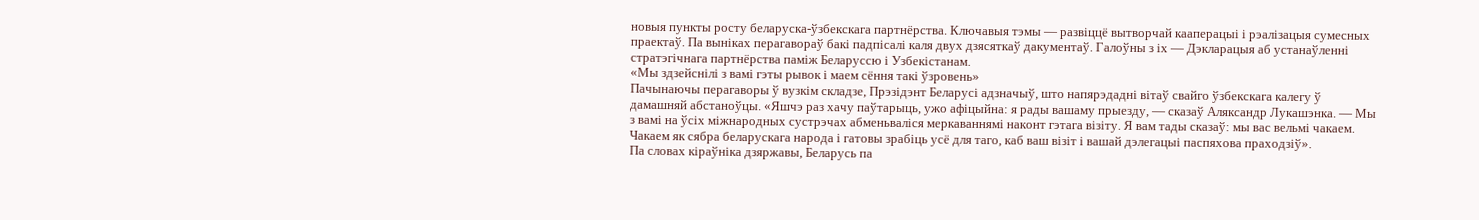новыя пункты росту беларуска-ўзбекскага партнёрства. Ключавыя тэмы — развіццё вытворчай кааперацыі і рэалізацыя сумесных праектаў. Па выніках перагавораў бакі падпісалі каля двух дзясяткаў дакументаў. Галоўны з іх — Дэкларацыя аб устанаўленні стратэгічнага партнёрства паміж Беларуссю і Узбекістанам.
«Мы здзейснілі з вамі гэты рывок і маем сёння такі ўзровень»
Пачынаючы перагаворы ў вузкім складзе, Прэзідэнт Беларусі адзначыў, што напярэдадні вітаў свайго ўзбекскага калегу ў дамашняй абстаноўцы. «Яшчэ раз хачу паўтарыць, ужо афіцыйна: я рады вашаму прыезду, — сказаў Аляксандр Лукашэнка. — Мы з вамі на ўсіх міжнародных сустрэчах абменьваліся меркаваннямі наконт гэтага візіту. Я вам тады сказаў: мы вас вельмі чакаем. Чакаем як сябра беларускага народа і гатовы зрабіць усё для таго, каб ваш візіт і вашай дэлегацыі паспяхова праходзіў».
Па словах кіраўніка дзяржавы, Беларусь па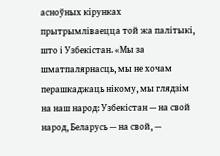асноўных кірунках прытрымліваецца той жа палітыкі, што і Узбекістан. «Мы за шматпалярнасць, мы не хочам перашкаджаць нікому, мы глядзім на наш народ: Узбекістан — на свой народ, Беларусь — на свой, —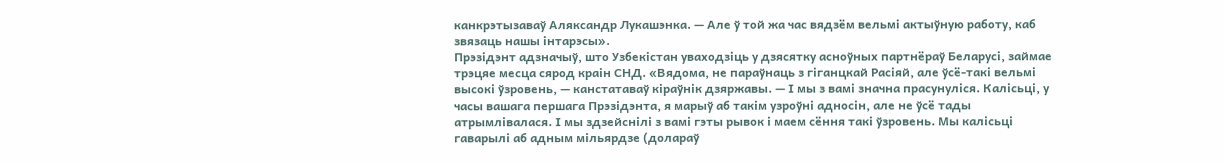канкрэтызаваў Аляксандр Лукашэнка. — Але ў той жа час вядзём вельмі актыўную работу, каб звязаць нашы інтарэсы».
Прэзідэнт адзначыў, што Узбекістан уваходзіць у дзясятку асноўных партнёраў Беларусі, займае трэцяе месца сярод краін СНД. «Вядома, не параўнаць з гіганцкай Расіяй, але ўсё-такі вельмі высокі ўзровень, — канстатаваў кіраўнік дзяржавы. — І мы з вамі значна прасунуліся. Калісьці, у часы вашага першага Прэзідэнта, я марыў аб такім узроўні адносін, але не ўсё тады атрымлівалася. І мы здзейснілі з вамі гэты рывок і маем сёння такі ўзровень. Мы калісьці гаварылі аб адным мільярдзе (долараў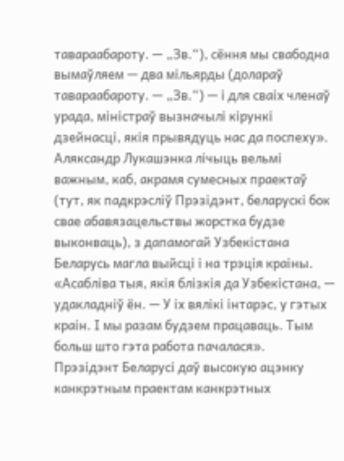тавараабароту. — „Зв.“), сёння мы свабодна вымаўляем — два мільярды (долараў тавараабароту. — „Зв.“) — і для сваіх членаў урада, міністраў вызначылі кірункі дзейнасці, якія прывядуць нас да поспеху».
Аляксандр Лукашэнка лічыць вельмі важным, каб, акрамя сумесных праектаў (тут, як падкрэсліў Прэзідэнт, беларускі бок свае абавязацельствы жорстка будзе выконваць), з дапамогай Узбекістана Беларусь магла выйсці і на трэція краіны. «Асабліва тыя, якія блізкія да Узбекістана, — удакладніў ён. — У іх вялікі інтарэс, у гэтых краін. І мы разам будзем працаваць. Тым больш што гэта работа пачалася».
Прэзідэнт Беларусі даў высокую ацэнку канкрэтным праектам канкрэтных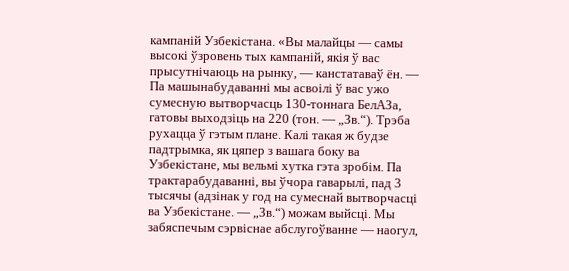кампаній Узбекістана. «Вы малайцы — самы высокі ўзровень тых кампаній, якія ў вас прысутнічаюць на рынку, — канстатаваў ён. — Па машынабудаванні мы асвоілі ў вас ужо сумесную вытворчасць 130-тоннага БелАЗа, гатовы выходзіць на 220 (тон. — „Зв.“). Трэба рухацца ў гэтым плане. Калі такая ж будзе падтрымка, як цяпер з вашага боку ва Узбекістане, мы вельмі хутка гэта зробім. Па трактарабудаванні, вы ўчора гаварылі, пад 3 тысячы (адзінак у год на сумеснай вытворчасці ва Узбекістане. — „Зв.“) можам выйсці. Мы забяспечым сэрвіснае абслугоўванне — наогул,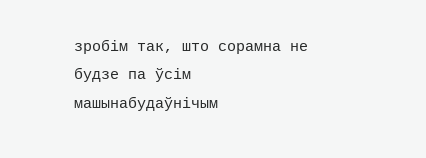зробім так, што сорамна не будзе па ўсім машынабудаўнічым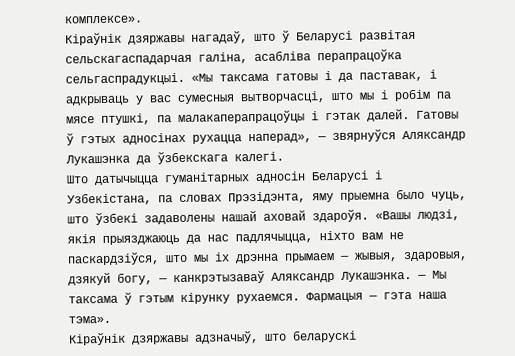комплексе».
Кіраўнік дзяржавы нагадаў, што ў Беларусі развітая сельскагаспадарчая галіна, асабліва перапрацоўка сельгаспрадукцыі. «Мы таксама гатовы і да паставак, і адкрываць у вас сумесныя вытворчасці, што мы і робім па мясе птушкі, па малакаперапрацоўцы і гэтак далей. Гатовы ў гэтых адносінах рухацца наперад», — звярнуўся Аляксандр Лукашэнка да ўзбекскага калегі.
Што датычыцца гуманітарных адносін Беларусі і Узбекістана, па словах Прэзідэнта, яму прыемна было чуць, што ўзбекі задаволены нашай аховай здароўя. «Вашы людзі, якія прыязджаюць да нас падлячыцца, ніхто вам не паскардзіўся, што мы іх дрэнна прымаем — жывыя, здаровыя, дзякуй богу, — канкрэтызаваў Аляксандр Лукашэнка. — Мы таксама ў гэтым кірунку рухаемся. Фармацыя — гэта наша тэма».
Кіраўнік дзяржавы адзначыў, што беларускі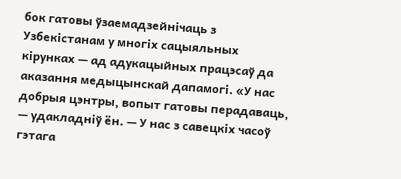бок гатовы ўзаемадзейнічаць з Узбекістанам у многіх сацыяльных кірунках — ад адукацыйных працэсаў да аказання медыцынскай дапамогі. «У нас добрыя цэнтры, вопыт гатовы перадаваць, — удакладніў ён. — У нас з савецкіх часоў гэтага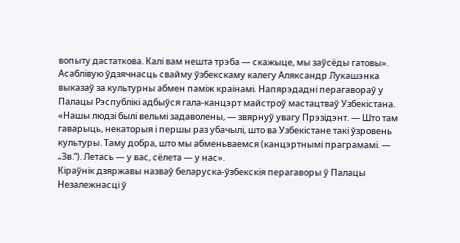вопыту дастаткова. Калі вам нешта трэба — скажыце, мы заўсёды гатовы».
Асаблівую ўдзячнасць свайму ўзбекскаму калегу Аляксандр Лукашэнка выказаў за культурны абмен паміж краінамі. Напярэдадні перагавораў у Палацы Рэспублікі адбыўся гала-канцэрт майстроў мастацтваў Узбекістана. «Нашы людзі былі вельмі задаволены, — звярнуў увагу Прэзідэнт. — Што там гаварыць, некаторыя і першы раз убачылі, што ва Узбекістане такі ўзровень культуры. Таму добра, што мы абменьваемся (канцэртнымі праграмамі. — „Зв.“). Летась — у вас, сёлета — у нас».
Кіраўнік дзяржавы назваў беларуска-ўзбекскія перагаворы ў Палацы Незалежнасці ў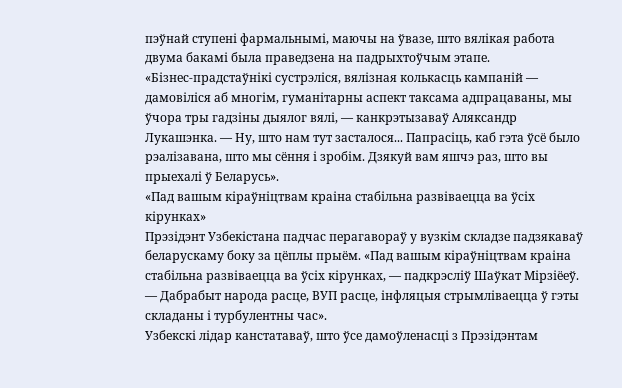пэўнай ступені фармальнымі, маючы на ўвазе, што вялікая работа двума бакамі была праведзена на падрыхтоўчым этапе.
«Бізнес-прадстаўнікі сустрэліся, вялізная колькасць кампаній — дамовіліся аб многім, гуманітарны аспект таксама адпрацаваны, мы ўчора тры гадзіны дыялог вялі, — канкрэтызаваў Аляксандр Лукашэнка. — Ну, што нам тут засталося... Папрасіць, каб гэта ўсё было рэалізавана, што мы сёння і зробім. Дзякуй вам яшчэ раз, што вы прыехалі ў Беларусь».
«Пад вашым кіраўніцтвам краіна стабільна развіваецца ва ўсіх кірунках»
Прэзідэнт Узбекістана падчас перагавораў у вузкім складзе падзякаваў беларускаму боку за цёплы прыём. «Пад вашым кіраўніцтвам краіна стабільна развіваецца ва ўсіх кірунках, — падкрэсліў Шаўкат Мірзіёеў. — Дабрабыт народа расце, ВУП расце, інфляцыя стрымліваецца ў гэты складаны і турбулентны час».
Узбекскі лідар канстатаваў, што ўсе дамоўленасці з Прэзідэнтам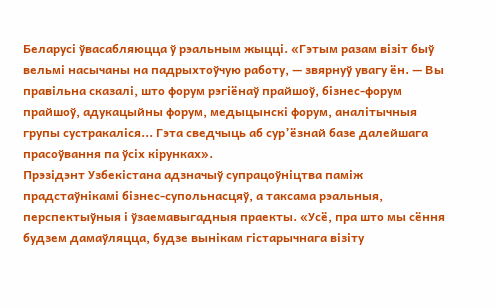Беларусі ўвасабляюцца ў рэальным жыцці. «Гэтым разам візіт быў вельмі насычаны на падрыхтоўчую работу, — звярнуў увагу ён. — Вы правільна сказалі, што форум рэгіёнаў прайшоў, бізнес-форум прайшоў, адукацыйны форум, медыцынскі форум, аналітычныя групы сустракаліся... Гэта сведчыць аб сур’ёзнай базе далейшага прасоўвання па ўсіх кірунках».
Прэзідэнт Узбекістана адзначыў супрацоўніцтва паміж прадстаўнікамі бізнес-супольнасцяў, а таксама рэальныя, перспектыўныя і ўзаемавыгадныя праекты. «Усё, пра што мы сёння будзем дамаўляцца, будзе вынікам гістарычнага візіту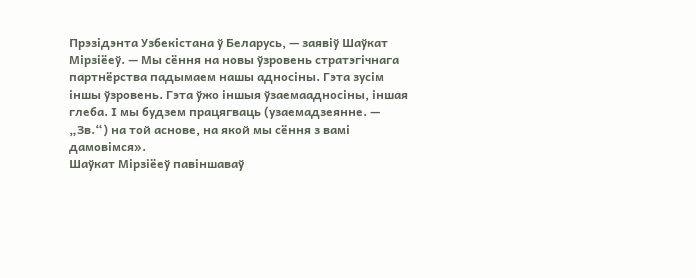Прэзідэнта Узбекістана ў Беларусь, — заявіў Шаўкат Мірзіёеў. — Мы сёння на новы ўзровень стратэгічнага партнёрства падымаем нашы адносіны. Гэта зусім іншы ўзровень. Гэта ўжо іншыя ўзаемаадносіны, іншая глеба. І мы будзем працягваць (узаемадзеянне. — „Зв.“) на той аснове, на якой мы сёння з вамі дамовімся».
Шаўкат Мірзіёеў павіншаваў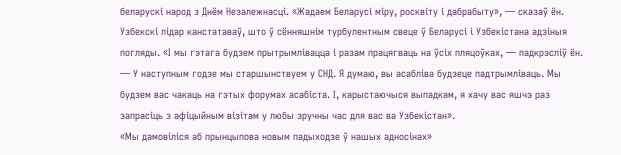беларускі народ з Днём Незалежнасці. «Жадаем Беларусі міру, росквіту і дабрабыту», — сказаў ён.
Узбекскі лідар канстатаваў, што ў сённяшнім турбулентным свеце ў Беларусі і Узбекістана адзіныя погляды. «І мы гэтага будзем прытрымлівацца і разам працягваць на ўсіх пляцоўках, — падкрэсліў ён. — У наступным годзе мы старшынствуем у СНД. Я думаю, вы асабліва будзеце падтрымліваць. Мы будзем вас чакаць на гэтых форумах асабіста. І, карыстаючыся выпадкам, я хачу вас яшчэ раз запрасіць з афіцыйным візітам у любы зручны час для вас ва Узбекістан».
«Мы дамовіліся аб прынцыпова новым падыходзе ў нашых адносінах»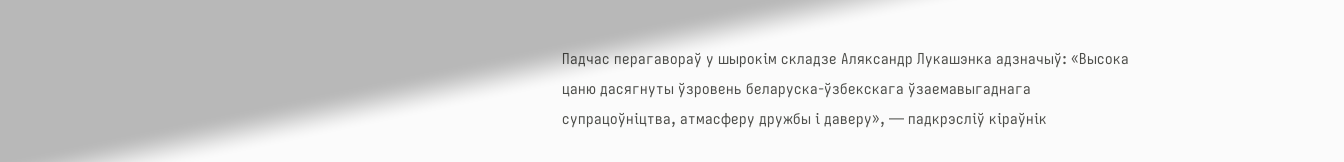Падчас перагавораў у шырокім складзе Аляксандр Лукашэнка адзначыў: «Высока цаню дасягнуты ўзровень беларуска-ўзбекскага ўзаемавыгаднага супрацоўніцтва, атмасферу дружбы і даверу», — падкрэсліў кіраўнік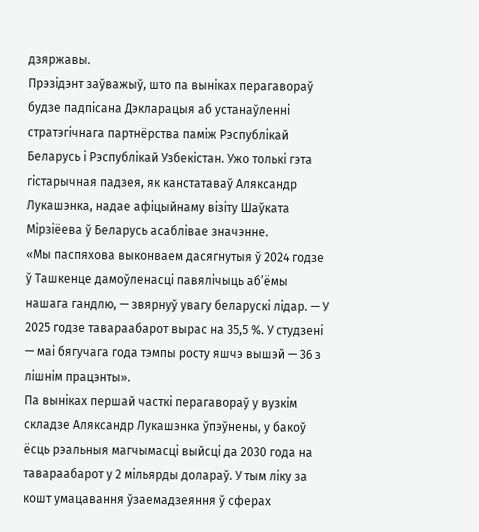дзяржавы.
Прэзідэнт заўважыў, што па выніках перагавораў будзе падпісана Дэкларацыя аб устанаўленні стратэгічнага партнёрства паміж Рэспублікай Беларусь і Рэспублікай Узбекістан. Ужо толькі гэта гістарычная падзея, як канстатаваў Аляксандр Лукашэнка, надае афіцыйнаму візіту Шаўката Мірзіёева ў Беларусь асаблівае значэнне.
«Мы паспяхова выконваем дасягнутыя ў 2024 годзе ў Ташкенце дамоўленасці павялічыць аб’ёмы нашага гандлю, — звярнуў увагу беларускі лідар. — У 2025 годзе тавараабарот вырас на 35,5 %. У студзені — маі бягучага года тэмпы росту яшчэ вышэй — 36 з лішнім працэнты».
Па выніках першай часткі перагавораў у вузкім складзе Аляксандр Лукашэнка ўпэўнены, у бакоў ёсць рэальныя магчымасці выйсці да 2030 года на тавараабарот у 2 мільярды долараў. У тым ліку за кошт умацавання ўзаемадзеяння ў сферах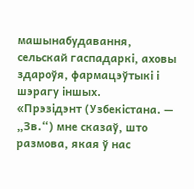машынабудавання, сельскай гаспадаркі, аховы здароўя, фармацэўтыкі і шэрагу іншых.
«Прэзідэнт (Узбекістана. — „Зв.“) мне сказаў, што размова, якая ў нас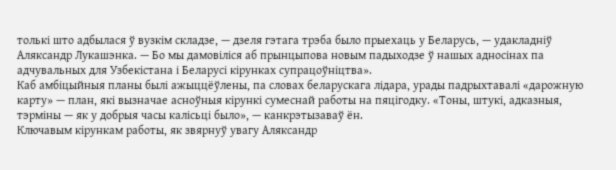толькі што адбылася ў вузкім складзе, — дзеля гэтага трэба было прыехаць у Беларусь, — удакладніў Аляксандр Лукашэнка. — Бо мы дамовіліся аб прынцыпова новым падыходзе ў нашых адносінах па адчувальных для Узбекістана і Беларусі кірунках супрацоўніцтва».
Каб амбіцыйныя планы былі ажыццёўлены, па словах беларускага лідара, урады падрыхтавалі «дарожную карту» — план, які вызначае асноўныя кірункі сумеснай работы на пяцігодку. «Тоны, штукі, адказныя, тэрміны — як у добрыя часы калісьці было», — канкрэтызаваў ён.
Ключавым кірункам работы, як звярнуў увагу Аляксандр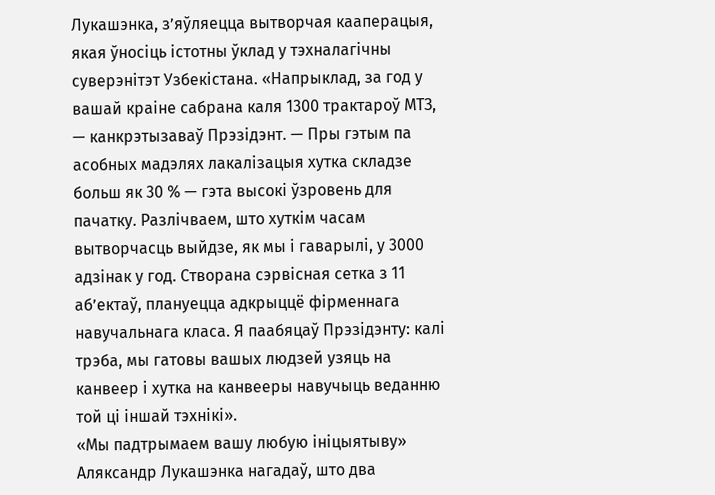Лукашэнка, з’яўляецца вытворчая кааперацыя, якая ўносіць істотны ўклад у тэхналагічны суверэнітэт Узбекістана. «Напрыклад, за год у вашай краіне сабрана каля 1300 трактароў МТЗ, — канкрэтызаваў Прэзідэнт. — Пры гэтым па асобных мадэлях лакалізацыя хутка складзе больш як 30 % — гэта высокі ўзровень для пачатку. Разлічваем, што хуткім часам вытворчасць выйдзе, як мы і гаварылі, у 3000 адзінак у год. Створана сэрвісная сетка з 11 аб’ектаў, плануецца адкрыццё фірменнага навучальнага класа. Я паабяцаў Прэзідэнту: калі трэба, мы гатовы вашых людзей узяць на канвеер і хутка на канвееры навучыць веданню той ці іншай тэхнікі».
«Мы падтрымаем вашу любую ініцыятыву»
Аляксандр Лукашэнка нагадаў, што два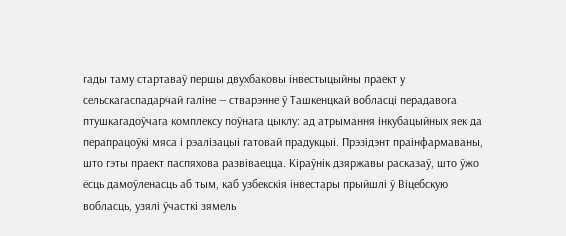гады таму стартаваў першы двухбаковы інвестыцыйны праект у сельскагаспадарчай галіне — стварэнне ў Ташкенцкай вобласці перадавога птушкагадоўчага комплексу поўнага цыклу: ад атрымання інкубацыйных яек да перапрацоўкі мяса і рэалізацыі гатовай прадукцыі. Прэзідэнт праінфармаваны, што гэты праект паспяхова развіваецца. Кіраўнік дзяржавы расказаў, што ўжо ёсць дамоўленасць аб тым, каб узбекскія інвестары прыйшлі ў Віцебскую вобласць, узялі ўчасткі зямель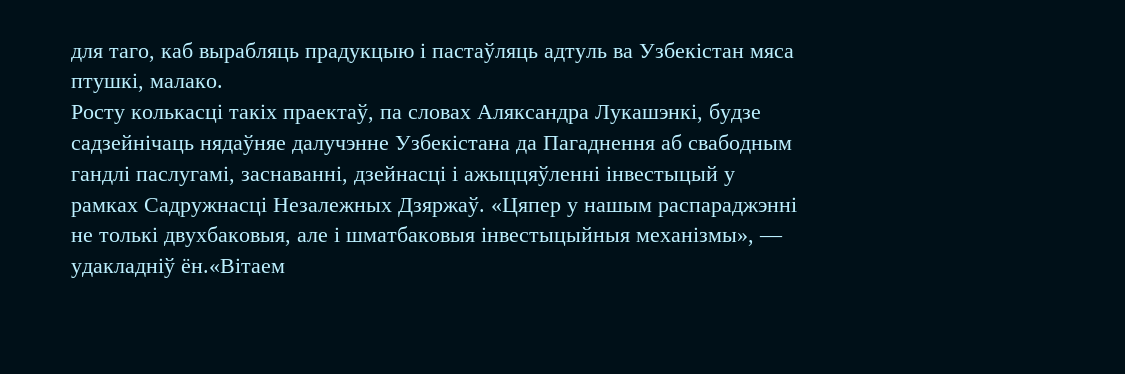для таго, каб вырабляць прадукцыю і пастаўляць адтуль ва Узбекістан мяса птушкі, малако.
Росту колькасці такіх праектаў, па словах Аляксандра Лукашэнкі, будзе садзейнічаць нядаўняе далучэнне Узбекістана да Пагаднення аб свабодным гандлі паслугамі, заснаванні, дзейнасці і ажыццяўленні інвестыцый у рамках Садружнасці Незалежных Дзяржаў. «Цяпер у нашым распараджэнні не толькі двухбаковыя, але і шматбаковыя інвестыцыйныя механізмы», — удакладніў ён.«Вітаем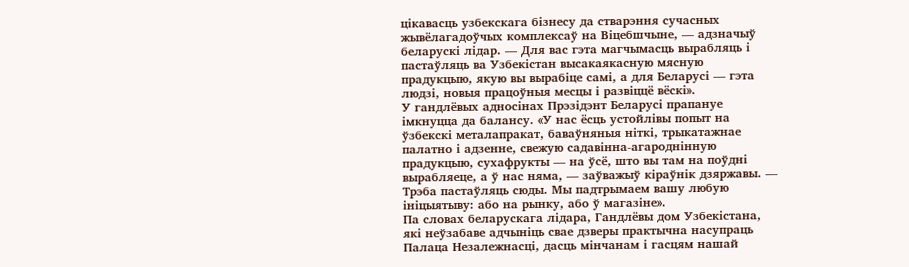цікавасць узбекскага бізнесу да стварэння сучасных жывёлагадоўчых комплексаў на Віцебшчыне, — адзначыў беларускі лідар. — Для вас гэта магчымасць вырабляць і пастаўляць ва Узбекістан высакаякасную мясную прадукцыю, якую вы вырабіце самі, а для Беларусі — гэта людзі, новыя працоўныя месцы і развіццё вёскі».
У гандлёвых адносінах Прэзідэнт Беларусі прапануе імкнуцца да балансу. «У нас ёсць устойлівы попыт на ўзбекскі металапракат, баваўняныя ніткі, трыкатажнае палатно і адзенне, свежую садавінна-агароднінную прадукцыю, сухафрукты — на ўсё, што вы там на поўдні вырабляеце, а ў нас няма, — заўважыў кіраўнік дзяржавы. — Трэба пастаўляць сюды. Мы падтрымаем вашу любую ініцыятыву: або на рынку, або ў магазіне».
Па словах беларускага лідара, Гандлёвы дом Узбекістана, які неўзабаве адчыніць свае дзверы практычна насупраць Палаца Незалежнасці, дасць мінчанам і гасцям нашай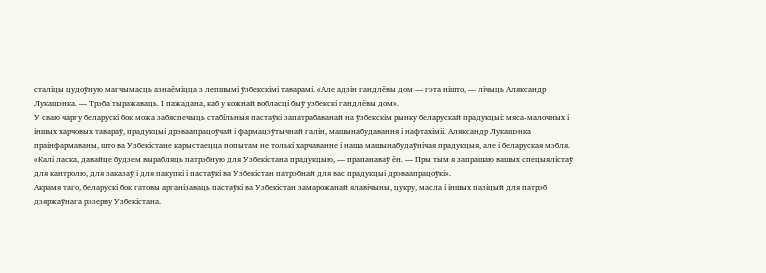сталіцы цудоўную магчымасць азнаёміцца з лепшымі ўзбекскімі таварамі. «Але адзін гандлёвы дом — гэта нішто, — лічыць Аляксандр Лукашэнка. — Трэба тыражаваць. І пажадана, каб у кожнай вобласці быў узбекскі гандлёвы дом».
У сваю чаргу беларускі бок можа забяспечыць стабільныя пастаўкі запатрабаванай на ўзбекскім рынку беларускай прадукцыі: мяса-малочных і іншых харчовых тавараў, прадукцыі дрэваапрацоўчай і фармацэўтычнай галін, машынабудавання і нафтахіміі. Аляксандр Лукашэнка праінфармаваны, што ва Узбекістане карыстаецца попытам не толькі харчаванне і наша машынабудаўнічая прадукцыя, але і беларуская мэбля.
«Калі ласка, давайце будзем вырабляць патрэбную для Узбекістана прадукцыю, — прапанаваў ён. — Пры тым я запрашаю вашых спецыялістаў для кантролю, для заказаў і для пакупкі і пастаўкі ва Узбекістан патрэбнай для вас прадукцыі дрэваапрацоўкі».
Акрамя таго, беларускі бок гатовы арганізаваць пастаўкі ва Узбекістан замарожанай ялавічыны, цукру, масла і іншых пазіцый для патрэб дзяржаўнага рэзерву Узбекістана.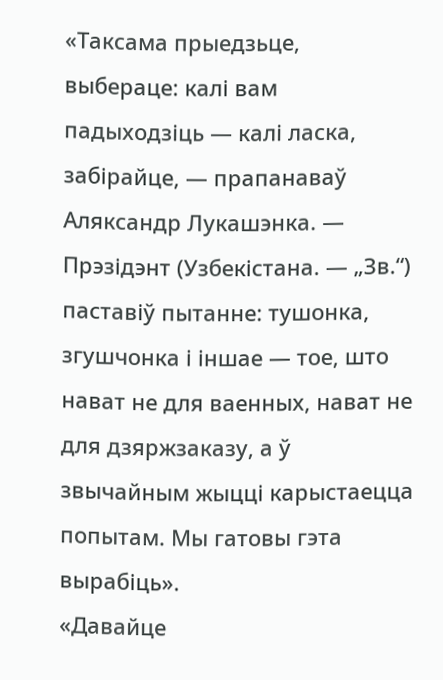«Таксама прыедзьце, выбераце: калі вам падыходзіць — калі ласка, забірайце, — прапанаваў Аляксандр Лукашэнка. — Прэзідэнт (Узбекістана. — „Зв.“) паставіў пытанне: тушонка, згушчонка і іншае — тое, што нават не для ваенных, нават не для дзяржзаказу, а ў звычайным жыцці карыстаецца попытам. Мы гатовы гэта вырабіць».
«Давайце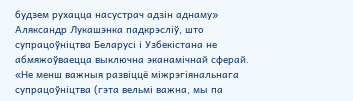будзем рухацца насустрач адзін аднаму»
Аляксандр Лукашэнка падкрэсліў, што супрацоўніцтва Беларусі і Узбекістана не абмяжоўваецца выключна эканамічнай сферай. «Не менш важныя развіццё міжрэгіянальнага супрацоўніцтва (гэта вельмі важна, мы па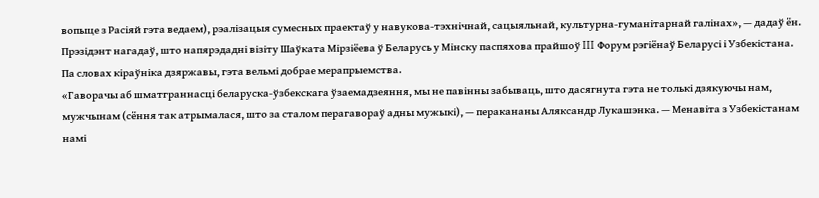вопыце з Расіяй гэта ведаем), рэалізацыя сумесных праектаў у навукова-тэхнічнай, сацыяльнай, культурна-гуманітарнай галінах», — дадаў ён.
Прэзідэнт нагадаў, што напярэдадні візіту Шаўката Мірзіёева ў Беларусь у Мінску паспяхова прайшоў III Форум рэгіёнаў Беларусі і Узбекістана. Па словах кіраўніка дзяржавы, гэта вельмі добрае мерапрыемства.
«Гаворачы аб шматграннасці беларуска-ўзбекскага ўзаемадзеяння, мы не павінны забываць, што дасягнута гэта не толькі дзякуючы нам, мужчынам (сёння так атрымалася, што за сталом перагавораў адны мужыкі), — перакананы Аляксандр Лукашэнка. — Менавіта з Узбекістанам намі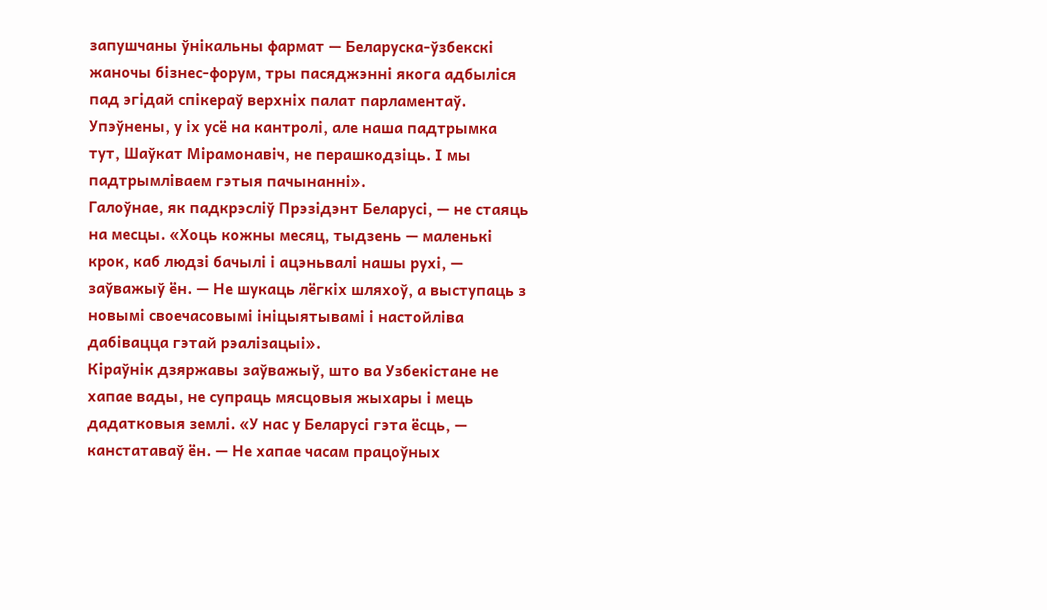запушчаны ўнікальны фармат — Беларуска-ўзбекскі жаночы бізнес-форум, тры пасяджэнні якога адбыліся пад эгідай спікераў верхніх палат парламентаў. Упэўнены, у іх усё на кантролі, але наша падтрымка тут, Шаўкат Мірамонавіч, не перашкодзіць. І мы падтрымліваем гэтыя пачынанні».
Галоўнае, як падкрэсліў Прэзідэнт Беларусі, — не стаяць на месцы. «Хоць кожны месяц, тыдзень — маленькі крок, каб людзі бачылі і ацэньвалі нашы рухі, — заўважыў ён. — Не шукаць лёгкіх шляхоў, а выступаць з новымі своечасовымі ініцыятывамі і настойліва дабівацца гэтай рэалізацыі».
Кіраўнік дзяржавы заўважыў, што ва Узбекістане не хапае вады, не супраць мясцовыя жыхары і мець дадатковыя землі. «У нас у Беларусі гэта ёсць, — канстатаваў ён. — Не хапае часам працоўных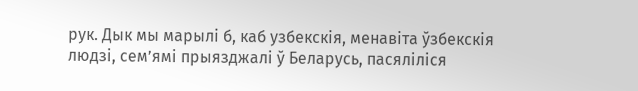рук. Дык мы марылі б, каб узбекскія, менавіта ўзбекскія людзі, сем’ямі прыязджалі ў Беларусь, пасяліліся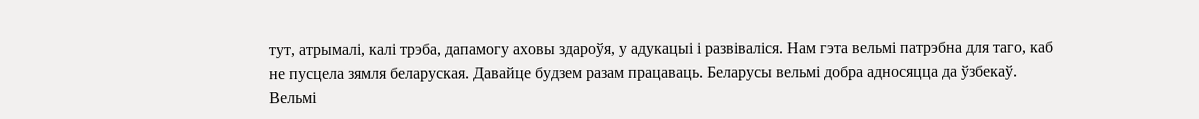тут, атрымалі, калі трэба, дапамогу аховы здароўя, у адукацыі і развіваліся. Нам гэта вельмі патрэбна для таго, каб не пусцела зямля беларуская. Давайце будзем разам працаваць. Беларусы вельмі добра адносяцца да ўзбекаў. Вельмі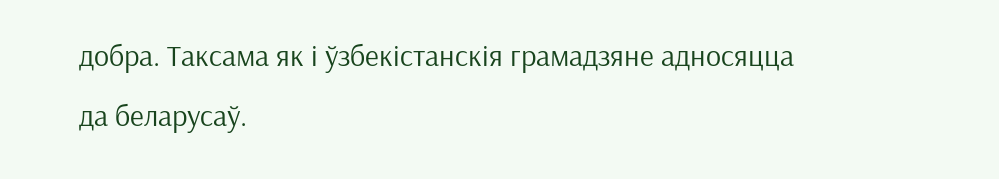добра. Таксама як і ўзбекістанскія грамадзяне адносяцца да беларусаў.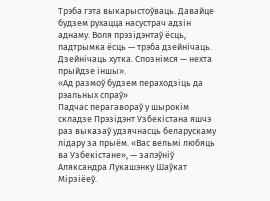Трэба гэта выкарыстоўваць. Давайце будзем рухацца насустрач адзін аднаму. Воля прэзідэнтаў ёсць, падтрымка ёсць — трэба дзейнічаць. Дзейнічаць хутка. Спознімся — нехта прыйдзе іншы».
«Ад размоў будзем пераходзіць да рэальных спраў»
Падчас перагавораў у шырокім складзе Прэзідэнт Узбекістана яшчэ раз выказаў удзячнасць беларускаму лідару за прыём. «Вас вельмі любяць ва Узбекістане», — запэўніў Аляксандра Лукашэнку Шаўкат Мірзіёеў.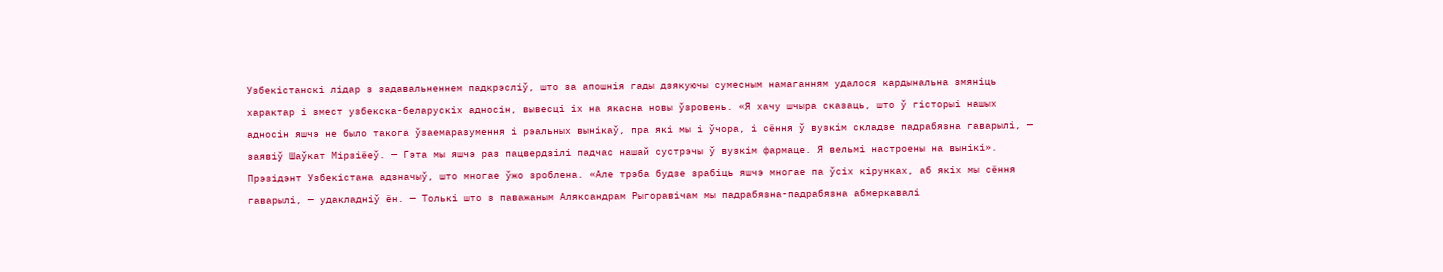Узбекістанскі лідар з задавальненнем падкрэсліў, што за апошнія гады дзякуючы сумесным намаганням удалося кардынальна змяніць характар і змест узбекска-беларускіх адносін, вывесці іх на якасна новы ўзровень. «Я хачу шчыра сказаць, што ў гісторыі нашых адносін яшчэ не было такога ўзаемаразумення і рэальных вынікаў, пра які мы і ўчора, і сёння ў вузкім складзе падрабязна гаварылі, — заявіў Шаўкат Мірзіёеў. — Гэта мы яшчэ раз пацвердзілі падчас нашай сустрэчы ў вузкім фармаце. Я вельмі настроены на вынікі».
Прэзідэнт Узбекістана адзначыў, што многае ўжо зроблена. «Але трэба будзе зрабіць яшчэ многае па ўсіх кірунках, аб якіх мы сёння гаварылі, — удакладніў ён. — Толькі што з паважаным Аляксандрам Рыгоравічам мы падрабязна-падрабязна абмеркавалі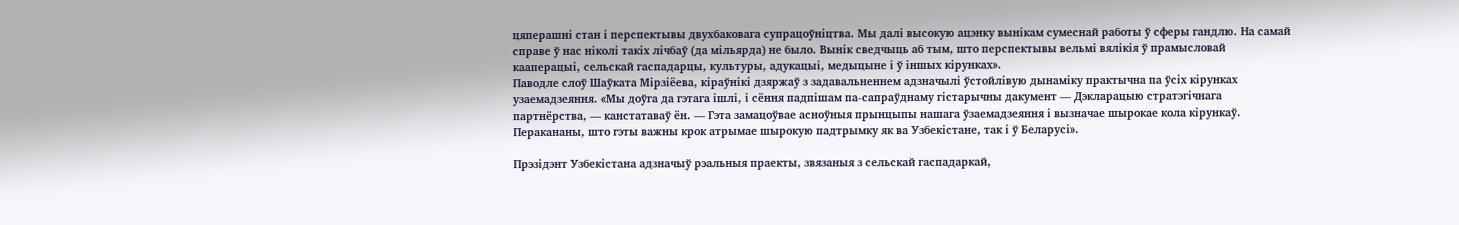цяперашні стан і перспектывы двухбаковага супрацоўніцтва. Мы далі высокую ацэнку вынікам сумеснай работы ў сферы гандлю. На самай справе ў нас ніколі такіх лічбаў (да мільярда) не было. Вынік сведчыць аб тым, што перспектывы вельмі вялікія ў прамысловай кааперацыі, сельскай гаспадарцы, культуры, адукацыі, медыцыне і ў іншых кірунках».
Паводле слоў Шаўката Мірзіёева, кіраўнікі дзяржаў з задавальненнем адзначылі ўстойлівую дынаміку практычна па ўсіх кірунках узаемадзеяння. «Мы доўга да гэтага ішлі, і сёння падпішам па-сапраўднаму гістарычны дакумент — Дэкларацыю стратэгічнага партнёрства, — канстатаваў ён. — Гэта замацоўвае асноўныя прынцыпы нашага ўзаемадзеяння і вызначае шырокае кола кірункаў. Перакананы, што гэты важны крок атрымае шырокую падтрымку як ва Узбекістане, так і ў Беларусі».

Прэзідэнт Узбекістана адзначыў рэальныя праекты, звязаныя з сельскай гаспадаркай,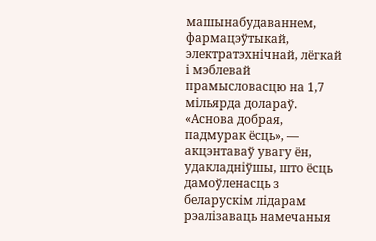машынабудаваннем, фармацэўтыкай, электратэхнічнай, лёгкай і мэблевай прамысловасцю на 1,7 мільярда долараў. «Аснова добрая, падмурак ёсць», — акцэнтаваў увагу ён, удакладніўшы, што ёсць дамоўленасць з беларускім лідарам рэалізаваць намечаныя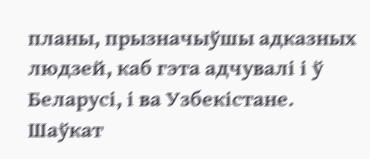планы, прызначыўшы адказных людзей, каб гэта адчувалі і ў Беларусі, і ва Узбекістане.
Шаўкат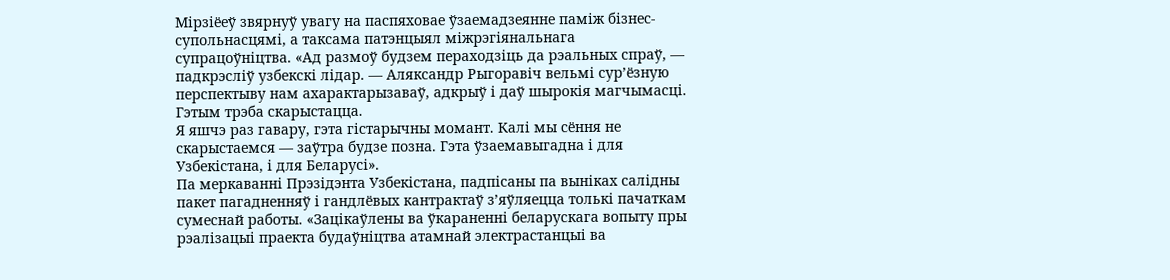Мірзіёеў звярнуў увагу на паспяховае ўзаемадзеянне паміж бізнес-супольнасцямі, а таксама патэнцыял міжрэгіянальнага супрацоўніцтва. «Ад размоў будзем пераходзіць да рэальных спраў, — падкрэсліў узбекскі лідар. — Аляксандр Рыгоравіч вельмі сур’ёзную перспектыву нам ахарактарызаваў, адкрыў і даў шырокія магчымасці. Гэтым трэба скарыстацца.
Я яшчэ раз гавару, гэта гістарычны момант. Калі мы сёння не скарыстаемся — заўтра будзе позна. Гэта ўзаемавыгадна і для Узбекістана, і для Беларусі».
Па меркаванні Прэзідэнта Узбекістана, падпісаны па выніках салідны пакет пагадненняў і гандлёвых кантрактаў з’яўляецца толькі пачаткам сумеснай работы. «Зацікаўлены ва ўкараненні беларускага вопыту пры рэалізацыі праекта будаўніцтва атамнай электрастанцыі ва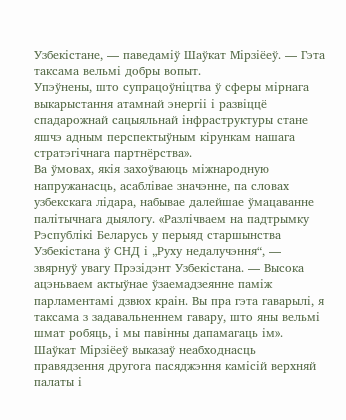Узбекістане, — паведаміў Шаўкат Мірзіёеў. — Гэта таксама вельмі добры вопыт.
Упэўнены, што супрацоўніцтва ў сферы мірнага выкарыстання атамнай энергіі і развіццё спадарожнай сацыяльнай інфраструктуры стане яшчэ адным перспектыўным кірункам нашага стратэгічнага партнёрства».
Ва ўмовах, якія захоўваюць міжнародную напружанасць, асаблівае значэнне, па словах узбекскага лідара, набывае далейшае ўмацаванне палітычнага дыялогу. «Разлічваем на падтрымку Рэспублікі Беларусь у перыяд старшынства Узбекістана ў СНД і „Руху недалучэння“, — звярнуў увагу Прэзідэнт Узбекістана. — Высока ацэньваем актыўнае ўзаемадзеянне паміж парламентамі дзвюх краін. Вы пра гэта гаварылі, я таксама з задавальненнем гавару, што яны вельмі шмат робяць, і мы павінны дапамагаць ім».
Шаўкат Мірзіёеў выказаў неабходнасць правядзення другога пасяджэння камісій верхняй палаты і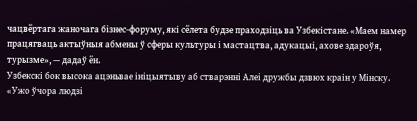чацвёртага жаночага бізнес-форуму, які сёлета будзе праходзіць ва Узбекістане. «Маем намер працягваць актыўныя абмены ў сферы культуры і мастацтва, адукацыі, ахове здароўя, турызме», — дадаў ён.
Узбекскі бок высока ацэньвае ініцыятыву аб стварэнні Алеі дружбы дзвюх краін у Мінску. «Ужо ўчора людзі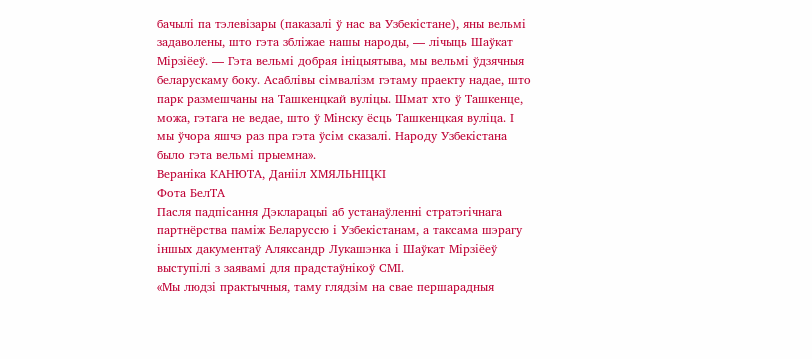бачылі па тэлевізары (паказалі ў нас ва Узбекістане), яны вельмі задаволены, што гэта збліжае нашы народы, — лічыць Шаўкат Мірзіёеў. — Гэта вельмі добрая ініцыятыва, мы вельмі ўдзячныя беларускаму боку. Асаблівы сімвалізм гэтаму праекту надае, што парк размешчаны на Ташкенцкай вуліцы. Шмат хто ў Ташкенце, можа, гэтага не ведае, што ў Мінску ёсць Ташкенцкая вуліца. І мы ўчора яшчэ раз пра гэта ўсім сказалі. Народу Узбекістана было гэта вельмі прыемна».
Вераніка КАНЮТА, Данііл ХМЯЛЬНІЦКІ
Фота БелТА
Пасля падпісання Дэкларацыі аб устанаўленні стратэгічнага партнёрства паміж Беларуссю і Узбекістанам, а таксама шэрагу іншых дакументаў Аляксандр Лукашэнка і Шаўкат Мірзіёеў выступілі з заявамі для прадстаўнікоў СМІ.
«Мы людзі практычныя, таму глядзім на свае першарадныя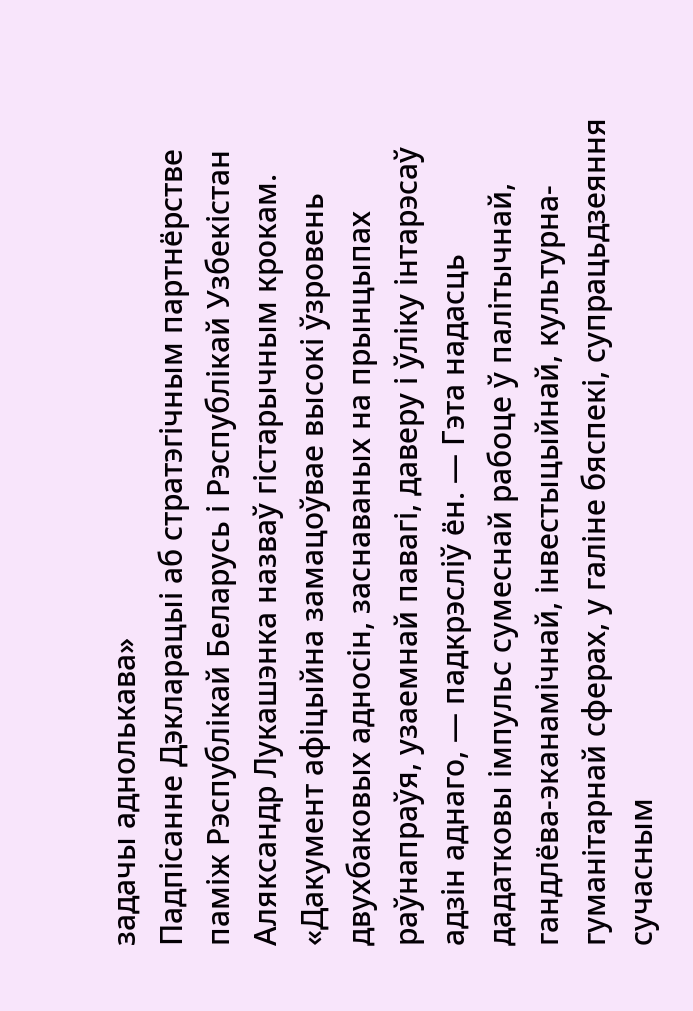задачы аднолькава»
Падпісанне Дэкларацыі аб стратэгічным партнёрстве паміж Рэспублікай Беларусь і Рэспублікай Узбекістан Аляксандр Лукашэнка назваў гістарычным крокам. «Дакумент афіцыйна замацоўвае высокі ўзровень двухбаковых адносін, заснаваных на прынцыпах раўнапраўя, узаемнай павагі, даверу і ўліку інтарэсаў адзін аднаго, — падкрэсліў ён. — Гэта надасць дадатковы імпульс сумеснай рабоце ў палітычнай, гандлёва-эканамічнай, інвестыцыйнай, культурна-гуманітарнай сферах, у галіне бяспекі, супрацьдзеяння сучасным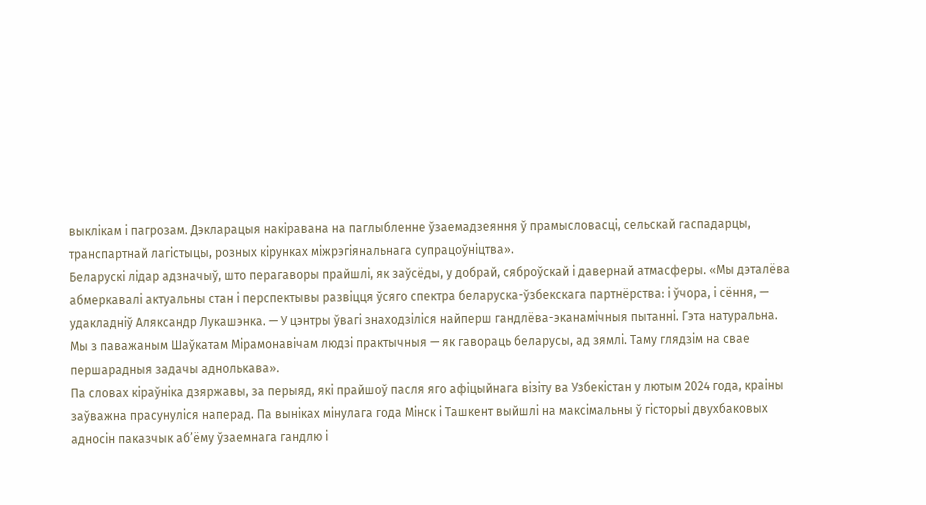выклікам і пагрозам. Дэкларацыя накіравана на паглыбленне ўзаемадзеяння ў прамысловасці, сельскай гаспадарцы, транспартнай лагістыцы, розных кірунках міжрэгіянальнага супрацоўніцтва».
Беларускі лідар адзначыў, што перагаворы прайшлі, як заўсёды, у добрай, сяброўскай і давернай атмасферы. «Мы дэталёва абмеркавалі актуальны стан і перспектывы развіцця ўсяго спектра беларуска-ўзбекскага партнёрства: і ўчора, і сёння, — удакладніў Аляксандр Лукашэнка. — У цэнтры ўвагі знаходзіліся найперш гандлёва-эканамічныя пытанні. Гэта натуральна. Мы з паважаным Шаўкатам Мірамонавічам людзі практычныя — як гавораць беларусы, ад зямлі. Таму глядзім на свае першарадныя задачы аднолькава».
Па словах кіраўніка дзяржавы, за перыяд, які прайшоў пасля яго афіцыйнага візіту ва Узбекістан у лютым 2024 года, краіны заўважна прасунуліся наперад. Па выніках мінулага года Мінск і Ташкент выйшлі на максімальны ў гісторыі двухбаковых адносін паказчык аб’ёму ўзаемнага гандлю і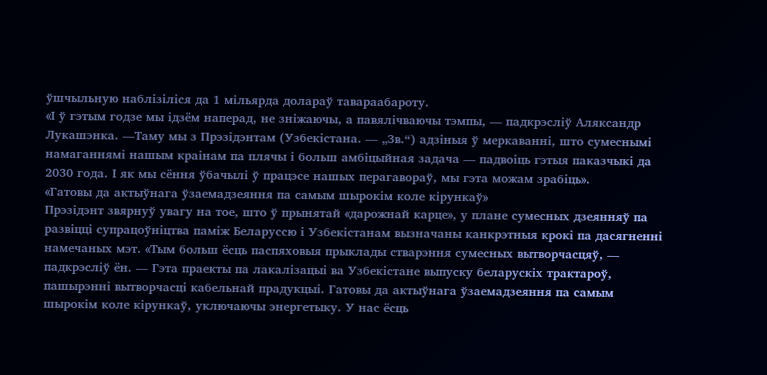ўшчыльную наблізіліся да 1 мільярда долараў тавараабароту.
«І ў гэтым годзе мы ідзём наперад, не зніжаючы, а павялічваючы тэмпы, — падкрэсліў Аляксандр Лукашэнка. —Таму мы з Прэзідэнтам (Узбекістана. — „Зв.“) адзіныя ў меркаванні, што сумеснымі намаганнямі нашым краінам па плячы і больш амбіцыйная задача — падвоіць гэтыя паказчыкі да 2030 года. І як мы сёння ўбачылі ў працэсе нашых перагавораў, мы гэта можам зрабіць».
«Гатовы да актыўнага ўзаемадзеяння па самым шырокім коле кірункаў»
Прэзідэнт звярнуў увагу на тое, што ў прынятай «дарожнай карце», у плане сумесных дзеянняў па развіцці супрацоўніцтва паміж Беларуссю і Узбекістанам вызначаны канкрэтныя крокі па дасягненні намечаных мэт. «Тым больш ёсць паспяховыя прыклады стварэння сумесных вытворчасцяў, — падкрэсліў ён. — Гэта праекты па лакалізацыі ва Узбекістане выпуску беларускіх трактароў, пашырэнні вытворчасці кабельнай прадукцыі. Гатовы да актыўнага ўзаемадзеяння па самым шырокім коле кірункаў, уключаючы энергетыку. У нас ёсць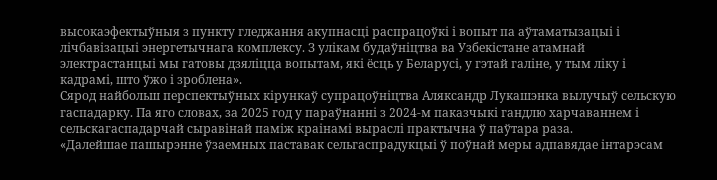высокаэфектыўныя з пункту гледжання акупнасці распрацоўкі і вопыт па аўтаматызацыі і лічбавізацыі энергетычнага комплексу. З улікам будаўніцтва ва Узбекістане атамнай электрастанцыі мы гатовы дзяліцца вопытам, які ёсць у Беларусі, у гэтай галіне, у тым ліку і кадрамі, што ўжо і зроблена».
Сярод найбольш перспектыўных кірункаў супрацоўніцтва Аляксандр Лукашэнка вылучыў сельскую гаспадарку. Па яго словах, за 2025 год у параўнанні з 2024-м паказчыкі гандлю харчаваннем і сельскагаспадарчай сыравінай паміж краінамі выраслі практычна ў паўтара раза.
«Далейшае пашырэнне ўзаемных паставак сельгаспрадукцыі ў поўнай меры адпавядае інтарэсам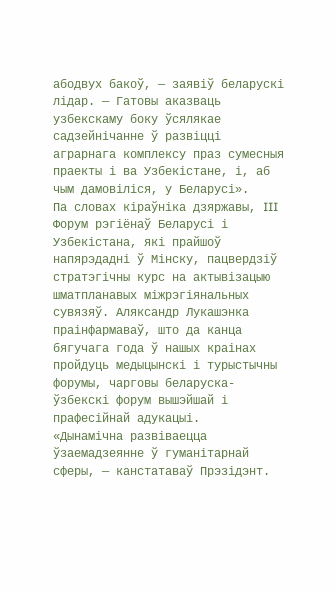абодвух бакоў, — заявіў беларускі лідар. — Гатовы аказваць узбекскаму боку ўсялякае садзейнічанне ў развіцці аграрнага комплексу праз сумесныя праекты і ва Узбекістане, і, аб чым дамовіліся, у Беларусі».
Па словах кіраўніка дзяржавы, III Форум рэгіёнаў Беларусі і Узбекістана, які прайшоў напярэдадні ў Мінску, пацвердзіў стратэгічны курс на актывізацыю шматпланавых міжрэгіянальных сувязяў. Аляксандр Лукашэнка праінфармаваў, што да канца бягучага года ў нашых краінах пройдуць медыцынскі і турыстычны форумы, чарговы беларуска-ўзбекскі форум вышэйшай і прафесійнай адукацыі.
«Дынамічна развіваецца ўзаемадзеянне ў гуманітарнай сферы, — канстатаваў Прэзідэнт.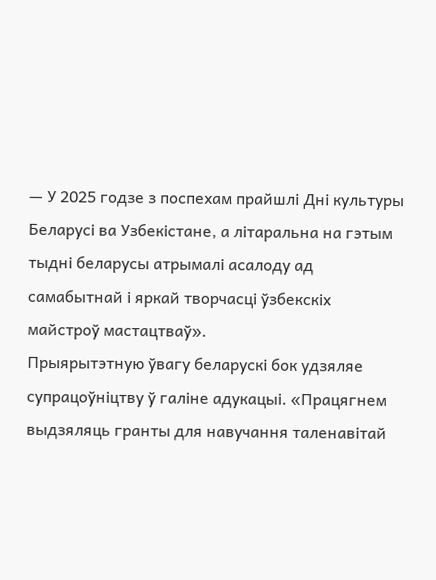— У 2025 годзе з поспехам прайшлі Дні культуры Беларусі ва Узбекістане, а літаральна на гэтым тыдні беларусы атрымалі асалоду ад самабытнай і яркай творчасці ўзбекскіх майстроў мастацтваў».
Прыярытэтную ўвагу беларускі бок удзяляе супрацоўніцтву ў галіне адукацыі. «Працягнем выдзяляць гранты для навучання таленавітай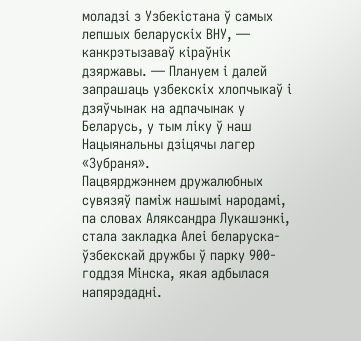моладзі з Узбекістана ў самых лепшых беларускіх ВНУ, — канкрэтызаваў кіраўнік дзяржавы. — Плануем і далей запрашаць узбекскіх хлопчыкаў і дзяўчынак на адпачынак у Беларусь, у тым ліку ў наш Нацыянальны дзіцячы лагер «Зубраня».
Пацвярджэннем дружалюбных сувязяў паміж нашымі народамі, па словах Аляксандра Лукашэнкі, стала закладка Алеі беларуска-ўзбекскай дружбы ў парку 900-годдзя Мінска, якая адбылася напярэдадні.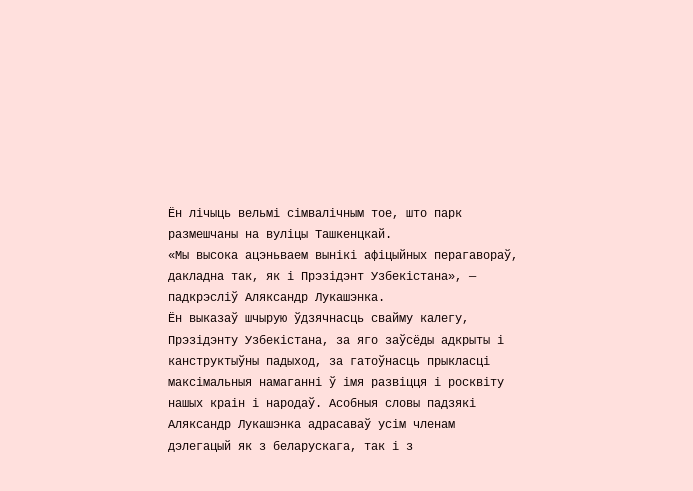Ён лічыць вельмі сімвалічным тое, што парк размешчаны на вуліцы Ташкенцкай.
«Мы высока ацэньваем вынікі афіцыйных перагавораў, дакладна так, як і Прэзідэнт Узбекістана», — падкрэсліў Аляксандр Лукашэнка.
Ён выказаў шчырую ўдзячнасць свайму калегу, Прэзідэнту Узбекістана, за яго заўсёды адкрыты і канструктыўны падыход, за гатоўнасць прыкласці максімальныя намаганні ў імя развіцця і росквіту нашых краін і народаў. Асобныя словы падзякі Аляксандр Лукашэнка адрасаваў усім членам дэлегацый як з беларускага, так і з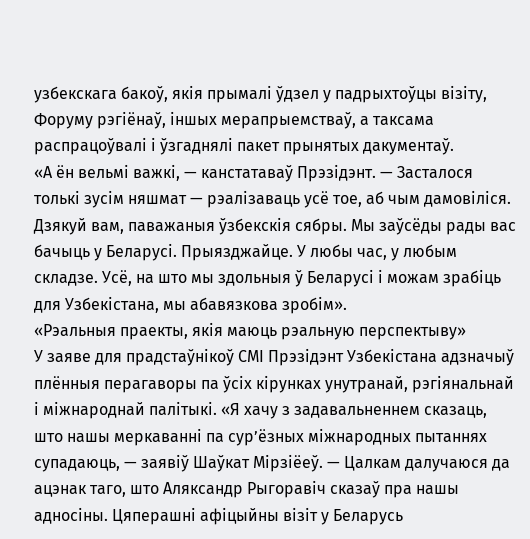узбекскага бакоў, якія прымалі ўдзел у падрыхтоўцы візіту, Форуму рэгіёнаў, іншых мерапрыемстваў, а таксама распрацоўвалі і ўзгаднялі пакет прынятых дакументаў.
«А ён вельмі важкі, — канстатаваў Прэзідэнт. — Засталося толькі зусім няшмат — рэалізаваць усё тое, аб чым дамовіліся. Дзякуй вам, паважаныя ўзбекскія сябры. Мы заўсёды рады вас бачыць у Беларусі. Прыязджайце. У любы час, у любым складзе. Усё, на што мы здольныя ў Беларусі і можам зрабіць для Узбекістана, мы абавязкова зробім».
«Рэальныя праекты, якія маюць рэальную перспектыву»
У заяве для прадстаўнікоў СМІ Прэзідэнт Узбекістана адзначыў плённыя перагаворы па ўсіх кірунках унутранай, рэгіянальнай і міжнароднай палітыкі. «Я хачу з задавальненнем сказаць, што нашы меркаванні па сур’ёзных міжнародных пытаннях супадаюць, — заявіў Шаўкат Мірзіёеў. — Цалкам далучаюся да ацэнак таго, што Аляксандр Рыгоравіч сказаў пра нашы адносіны. Цяперашні афіцыйны візіт у Беларусь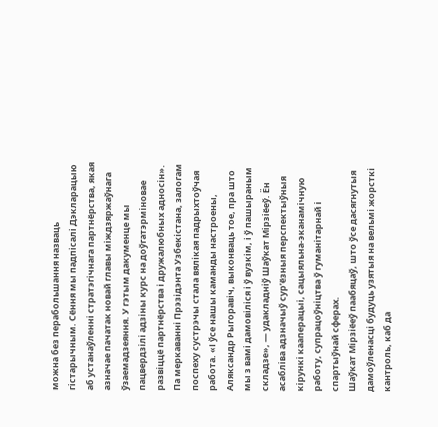можна без перабольшання назваць гістарычным. Сёння мы падпісалі Дэкларацыю аб устанаўленні стратэгічнага партнёрства, якая азначае пачатак новай главы міждзяржаўнага ўзаемадзеяння. У гэтым дакуменце мы пацвердзілі адзіны курс на доўгатэрміновае развіццё партнёрства і дружалюбных адносін».
Па меркаванні Прэзідэнта Узбекістана, залогам поспеху сустрэчы стала вялікая падрыхтоўчая работа. «І ўсе нашы каманды настроены, Аляксандр Рыгоравіч, выконваць тое, пра што мы з вамі дамовіліся і ў вузкім, і ў пашыраным складзе», — удакладніў Шаўкат Мірзіёеў. Ён асабліва адзначыў сур’ёзныя перспектыўныя кірункі кааперацыі, сацыяльна-эканамічную работу, супрацоўніцтва ў гуманітарнай і спартыўнай сферах.
Шаўкат Мірзіёеў паабяцаў, што ўсе дасягнутыя дамоўленасці будуць узятыя на вельмі жорсткі кантроль, каб да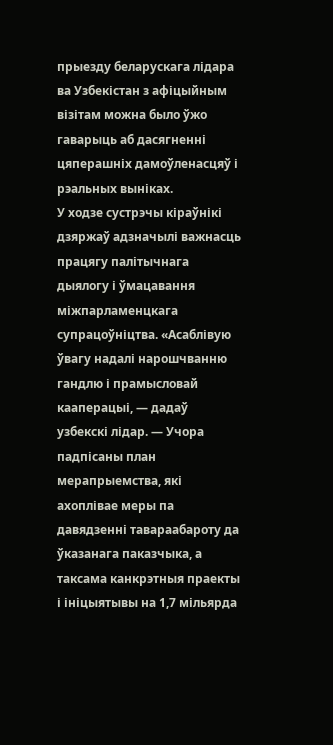прыезду беларускага лідара ва Узбекістан з афіцыйным візітам можна было ўжо гаварыць аб дасягненні цяперашніх дамоўленасцяў і рэальных выніках.
У ходзе сустрэчы кіраўнікі дзяржаў адзначылі важнасць працягу палітычнага дыялогу і ўмацавання міжпарламенцкага супрацоўніцтва. «Асаблівую ўвагу надалі нарошчванню гандлю і прамысловай кааперацыі, — дадаў узбекскі лідар. — Учора падпісаны план мерапрыемства, які ахоплівае меры па давядзенні тавараабароту да ўказанага паказчыка, а таксама канкрэтныя праекты і ініцыятывы на 1,7 мільярда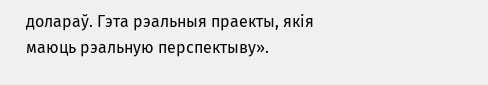долараў. Гэта рэальныя праекты, якія маюць рэальную перспектыву».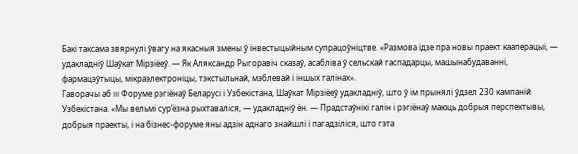Бакі таксама звярнулі ўвагу на якасныя змены ў інвестыцыйным супрацоўніцтве. «Размова ідзе пра новы праект кааперацыі, — удакладніў Шаўкат Мірзіёеў. — Як Аляксандр Рыгоравіч сказаў, асабліва ў сельскай гаспадарцы, машынабудаванні, фармацэўтыцы, мікраэлектроніцы, тэкстыльнай, мэблевай і іншых галінах».
Гаворачы аб III Форуме рэгіёнаў Беларусі і Узбекістана, Шаўкат Мірзіёеў удакладніў, што ў ім прынялі ўдзел 230 кампаній Узбекістана. «Мы вельмі сур’ёзна рыхтаваліся, — удакладніў ён. — Прадстаўнікі галін і рэгіёнаў маюць добрыя перспектывы, добрыя праекты, і на бізнес-форуме яны адзін аднаго знайшлі і пагадзіліся, што гэта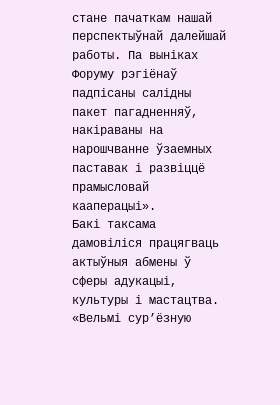стане пачаткам нашай перспектыўнай далейшай работы. Па выніках Форуму рэгіёнаў падпісаны салідны пакет пагадненняў, накіраваны на нарошчванне ўзаемных паставак і развіццё прамысловай кааперацыі».
Бакі таксама дамовіліся працягваць актыўныя абмены ў сферы адукацыі, культуры і мастацтва. «Вельмі сур’ёзную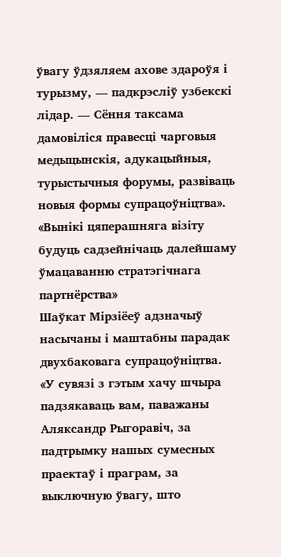ўвагу ўдзяляем ахове здароўя і турызму, — падкрэсліў узбекскі лідар. — Сёння таксама дамовіліся правесці чарговыя медыцынскія, адукацыйныя, турыстычныя форумы, развіваць новыя формы супрацоўніцтва».
«Вынікі цяперашняга візіту будуць садзейнічаць далейшаму ўмацаванню стратэгічнага партнёрства»
Шаўкат Мірзіёеў адзначыў насычаны і маштабны парадак двухбаковага супрацоўніцтва. «У сувязі з гэтым хачу шчыра падзякаваць вам, паважаны Аляксандр Рыгоравіч, за падтрымку нашых сумесных праектаў і праграм, за выключную ўвагу, што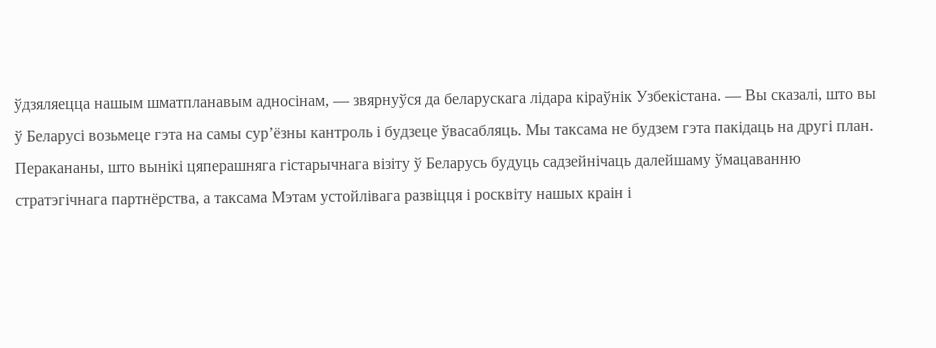ўдзяляецца нашым шматпланавым адносінам, — звярнуўся да беларускага лідара кіраўнік Узбекістана. — Вы сказалі, што вы ў Беларусі возьмеце гэта на самы сур’ёзны кантроль і будзеце ўвасабляць. Мы таксама не будзем гэта пакідаць на другі план. Перакананы, што вынікі цяперашняга гістарычнага візіту ў Беларусь будуць садзейнічаць далейшаму ўмацаванню стратэгічнага партнёрства, а таксама Мэтам устойлівага развіцця і росквіту нашых краін і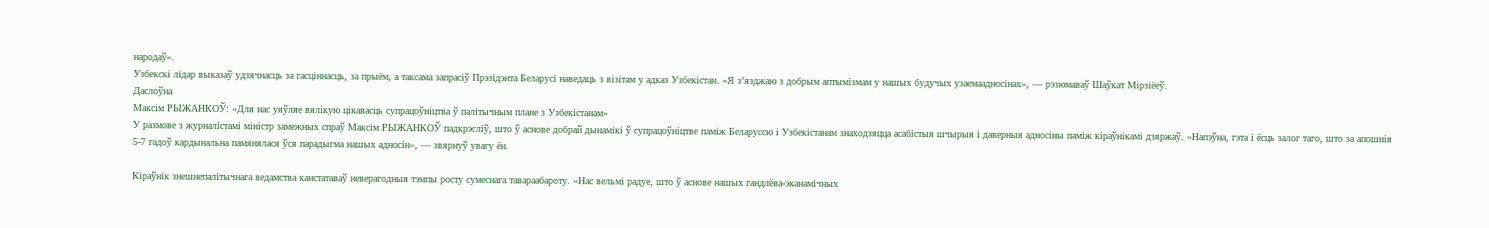народаў».
Узбекскі лідар выказаў удзячнасць за гасціннасць, за прыём, а таксама запрасіў Прэзідэнта Беларусі наведаць з візітам у адказ Узбекістан. «Я з’язджаю з добрым аптымізмам у нашых будучых узаемаадносінах», — рэзюмаваў Шаўкат Мірзіёеў.
Даслоўна
Максім РЫЖАНКОЎ: «Для нас уяўляе вялікую цікавасць супрацоўніцтва ў палітычным плане з Узбекістанам»
У размове з журналістамі міністр замежных спраў Максім РЫЖАНКОЎ падкрэсліў, што ў аснове добрай дынамікі ў супрацоўніцтве паміж Беларуссю і Узбекістанам знаходзяцца асабістыя шчырыя і даверныя адносіны паміж кіраўнікамі дзяржаў. «Напэўна, гэта і ёсць залог таго, што за апошнія 5-7 гадоў кардынальна памянялася ўся парадыгма нашых адносін», — звярнуў увагу ён.

Кіраўнік знешнепалітычнага ведамства канстатаваў неверагодныя тэмпы росту сумеснага тавараабароту. «Нас вельмі радуе, што ў аснове нашых гандлёва-эканамічных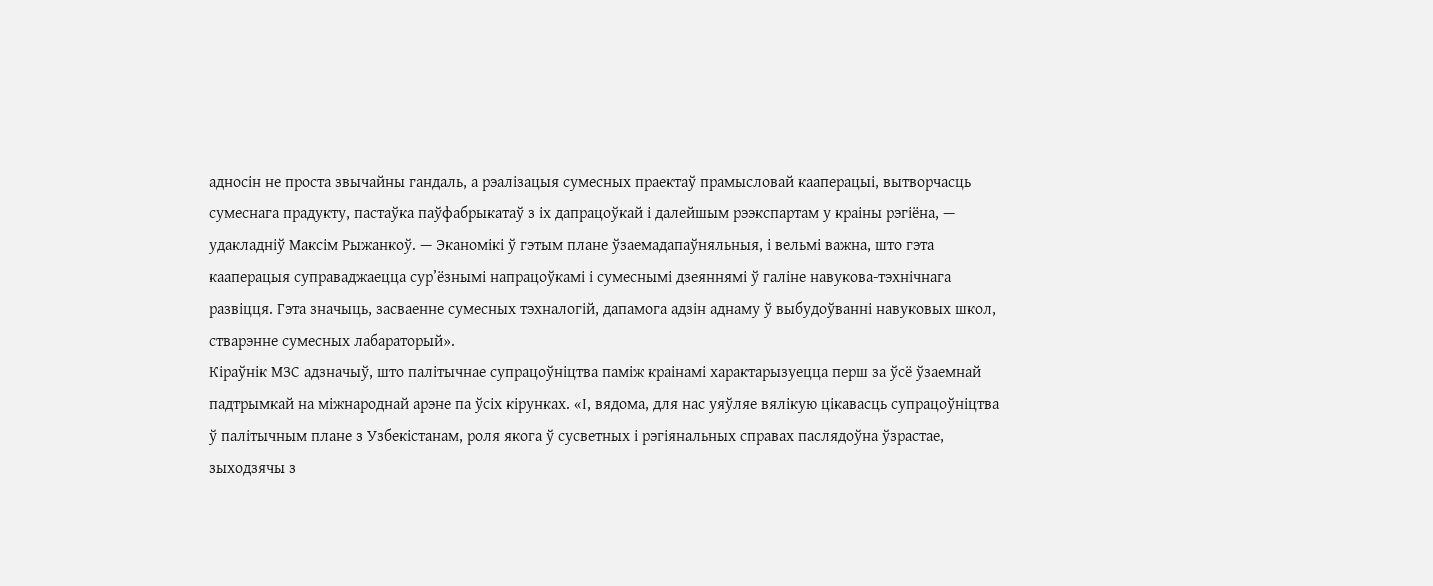адносін не проста звычайны гандаль, а рэалізацыя сумесных праектаў прамысловай кааперацыі, вытворчасць сумеснага прадукту, пастаўка паўфабрыкатаў з іх дапрацоўкай і далейшым рээкспартам у краіны рэгіёна, — удакладніў Максім Рыжанкоў. — Эканомікі ў гэтым плане ўзаемадапаўняльныя, і вельмі важна, што гэта кааперацыя суправаджаецца сур’ёзнымі напрацоўкамі і сумеснымі дзеяннямі ў галіне навукова-тэхнічнага развіцця. Гэта значыць, засваенне сумесных тэхналогій, дапамога адзін аднаму ў выбудоўванні навуковых школ, стварэнне сумесных лабараторый».
Кіраўнік МЗС адзначыў, што палітычнае супрацоўніцтва паміж краінамі характарызуецца перш за ўсё ўзаемнай падтрымкай на міжнароднай арэне па ўсіх кірунках. «І, вядома, для нас уяўляе вялікую цікавасць супрацоўніцтва ў палітычным плане з Узбекістанам, роля якога ў сусветных і рэгіянальных справах паслядоўна ўзрастае, зыходзячы з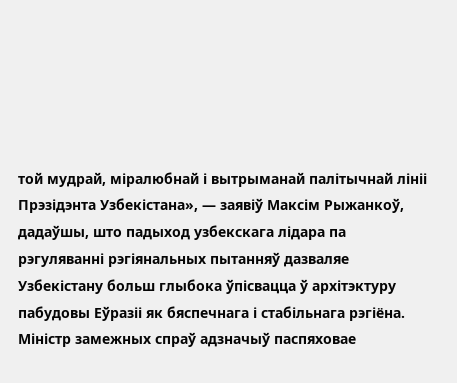той мудрай, міралюбнай і вытрыманай палітычнай лініі Прэзідэнта Узбекістана», — заявіў Максім Рыжанкоў, дадаўшы, што падыход узбекскага лідара па рэгуляванні рэгіянальных пытанняў дазваляе Узбекістану больш глыбока ўпісвацца ў архітэктуру пабудовы Еўразіі як бяспечнага і стабільнага рэгіёна.
Міністр замежных спраў адзначыў паспяховае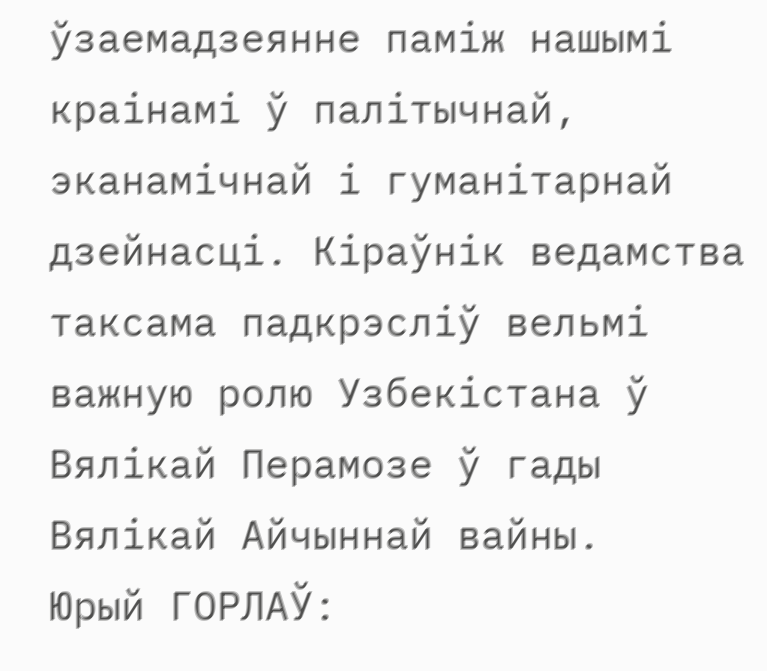ўзаемадзеянне паміж нашымі краінамі ў палітычнай, эканамічнай і гуманітарнай дзейнасці. Кіраўнік ведамства таксама падкрэсліў вельмі важную ролю Узбекістана ў Вялікай Перамозе ў гады Вялікай Айчыннай вайны.
Юрый ГОРЛАЎ: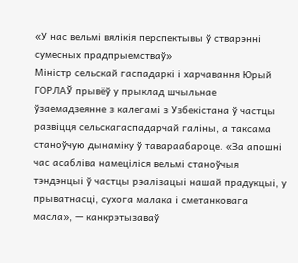«У нас вельмі вялікія перспектывы ў стварэнні сумесных прадпрыемстваў»
Міністр сельскай гаспадаркі і харчавання Юрый ГОРЛАЎ прывёў у прыклад шчыльнае ўзаемадзеянне з калегамі з Узбекістана ў частцы развіцця сельскагаспадарчай галіны, а таксама станоўчую дынаміку ў тавараабароце. «За апошні час асабліва намеціліся вельмі станоўчыя тэндэнцыі ў частцы рэалізацыі нашай прадукцыі, у прыватнасці, сухога малака і сметанковага масла», — канкрэтызаваў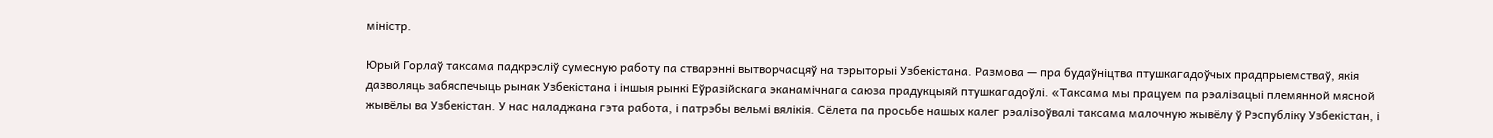міністр.

Юрый Горлаў таксама падкрэсліў сумесную работу па стварэнні вытворчасцяў на тэрыторыі Узбекістана. Размова — пра будаўніцтва птушкагадоўчых прадпрыемстваў, якія дазволяць забяспечыць рынак Узбекістана і іншыя рынкі Еўразійскага эканамічнага саюза прадукцыяй птушкагадоўлі. «Таксама мы працуем па рэалізацыі племянной мясной жывёлы ва Узбекістан. У нас наладжана гэта работа, і патрэбы вельмі вялікія. Сёлета па просьбе нашых калег рэалізоўвалі таксама малочную жывёлу ў Рэспубліку Узбекістан, і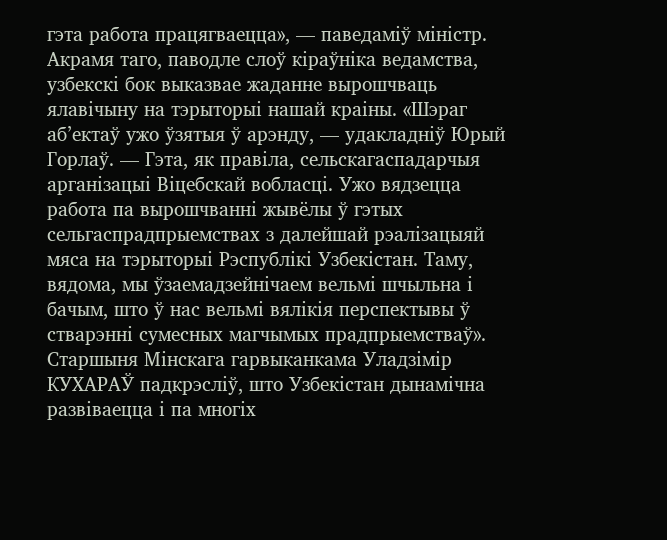гэта работа працягваецца», — паведаміў міністр.
Акрамя таго, паводле слоў кіраўніка ведамства, узбекскі бок выказвае жаданне вырошчваць ялавічыну на тэрыторыі нашай краіны. «Шэраг аб’ектаў ужо ўзятыя ў арэнду, — удакладніў Юрый Горлаў. — Гэта, як правіла, сельскагаспадарчыя арганізацыі Віцебскай вобласці. Ужо вядзецца работа па вырошчванні жывёлы ў гэтых сельгаспрадпрыемствах з далейшай рэалізацыяй мяса на тэрыторыі Рэспублікі Узбекістан. Таму, вядома, мы ўзаемадзейнічаем вельмі шчыльна і бачым, што ў нас вельмі вялікія перспектывы ў стварэнні сумесных магчымых прадпрыемстваў».
Старшыня Мінскага гарвыканкама Уладзімір КУХАРАЎ падкрэсліў, што Узбекістан дынамічна развіваецца і па многіх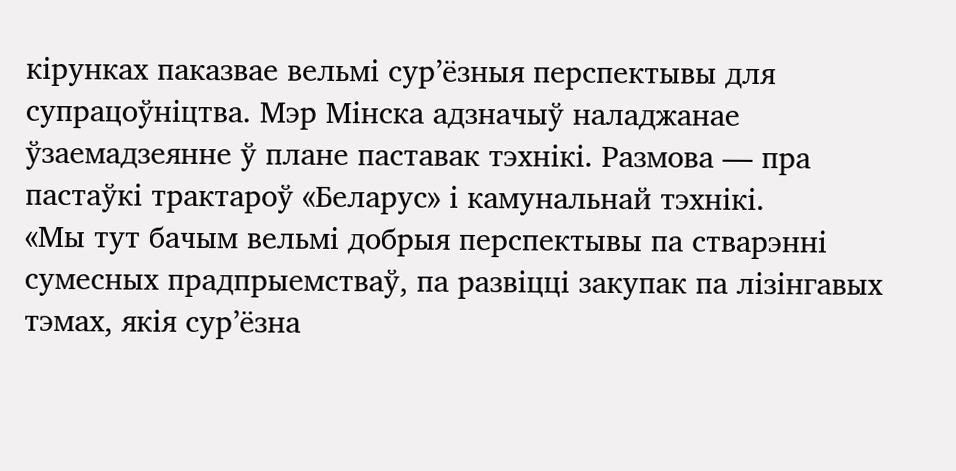кірунках паказвае вельмі сур’ёзныя перспектывы для супрацоўніцтва. Мэр Мінска адзначыў наладжанае ўзаемадзеянне ў плане паставак тэхнікі. Размова — пра пастаўкі трактароў «Беларус» і камунальнай тэхнікі.
«Мы тут бачым вельмі добрыя перспектывы па стварэнні сумесных прадпрыемстваў, па развіцці закупак па лізінгавых тэмах, якія сур’ёзна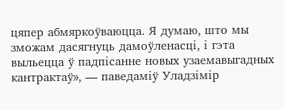цяпер абмяркоўваюцца. Я думаю, што мы зможам дасягнуць дамоўленасці, і гэта выльецца ў падпісанне новых узаемавыгадных кантрактаў», — паведаміў Уладзімір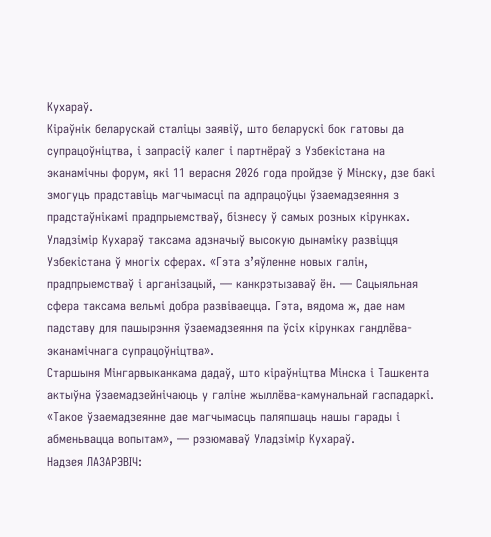Кухараў.
Кіраўнік беларускай сталіцы заявіў, што беларускі бок гатовы да супрацоўніцтва, і запрасіў калег і партнёраў з Узбекістана на эканамічны форум, які 11 верасня 2026 года пройдзе ў Мінску, дзе бакі змогуць прадставіць магчымасці па адпрацоўцы ўзаемадзеяння з прадстаўнікамі прадпрыемстваў, бізнесу ў самых розных кірунках.
Уладзімір Кухараў таксама адзначыў высокую дынаміку развіцця Узбекістана ў многіх сферах. «Гэта з’яўленне новых галін, прадпрыемстваў і арганізацый, — канкрэтызаваў ён. — Сацыяльная сфера таксама вельмі добра развіваецца. Гэта, вядома ж, дае нам падставу для пашырэння ўзаемадзеяння па ўсіх кірунках гандлёва-эканамічнага супрацоўніцтва».
Старшыня Мінгарвыканкама дадаў, што кіраўніцтва Мінска і Ташкента актыўна ўзаемадзейнічаюць у галіне жыллёва-камунальнай гаспадаркі. «Такое ўзаемадзеянне дае магчымасць паляпшаць нашы гарады і абменьвацца вопытам», — рэзюмаваў Уладзімір Кухараў.
Надзея ЛАЗАРЭВІЧ: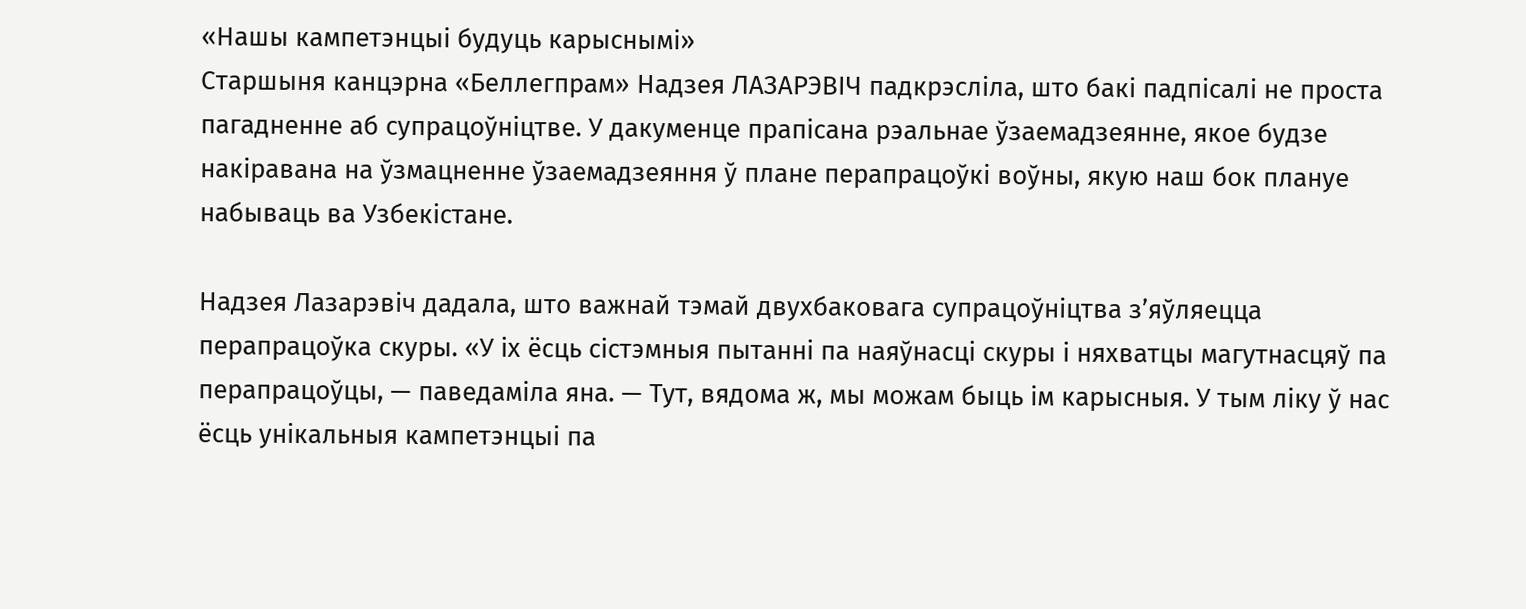«Нашы кампетэнцыі будуць карыснымі»
Старшыня канцэрна «Беллегпрам» Надзея ЛАЗАРЭВІЧ падкрэсліла, што бакі падпісалі не проста пагадненне аб супрацоўніцтве. У дакуменце прапісана рэальнае ўзаемадзеянне, якое будзе накіравана на ўзмацненне ўзаемадзеяння ў плане перапрацоўкі воўны, якую наш бок плануе набываць ва Узбекістане.

Надзея Лазарэвіч дадала, што важнай тэмай двухбаковага супрацоўніцтва з’яўляецца перапрацоўка скуры. «У іх ёсць сістэмныя пытанні па наяўнасці скуры і няхватцы магутнасцяў па перапрацоўцы, — паведаміла яна. — Тут, вядома ж, мы можам быць ім карысныя. У тым ліку ў нас ёсць унікальныя кампетэнцыі па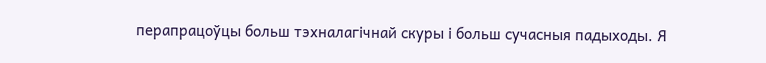перапрацоўцы больш тэхналагічнай скуры і больш сучасныя падыходы. Я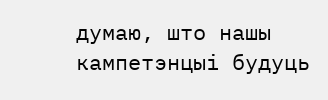думаю, што нашы кампетэнцыі будуць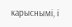карыснымі, і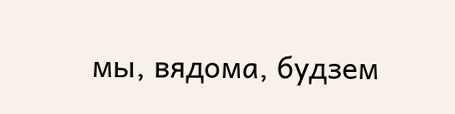мы, вядома, будзем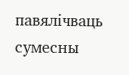павялічваць сумесны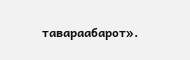тавараабарот».